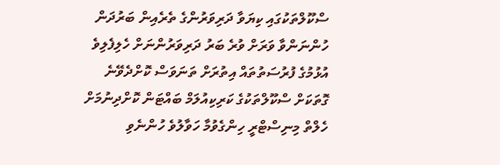ސްކޫލްތަކުގައި ކިޔަވާ ދަރިވަރުންގެ ތެރެއިން ބަރުދަން ހުންނަންވާ ވަރަށް ވުރެ ބަރު ދަރިވަރުންނަށް ހެލިފެލިވެ އުޅުމުގެ ފުރުސަތުތައް އިތުރަށް ތަނަވަސް ކޮށްދެވޭނެ ގޮތަކަށް ސްކޫލްތަކުގެ ކަރިކިއުލަމް ބައްޓަން ކޮށްދިނުމަށް ހެލްތް މިނިސްޓްރީ ހިންގެވުމާ ހަވާލުވެ ހުންނެވި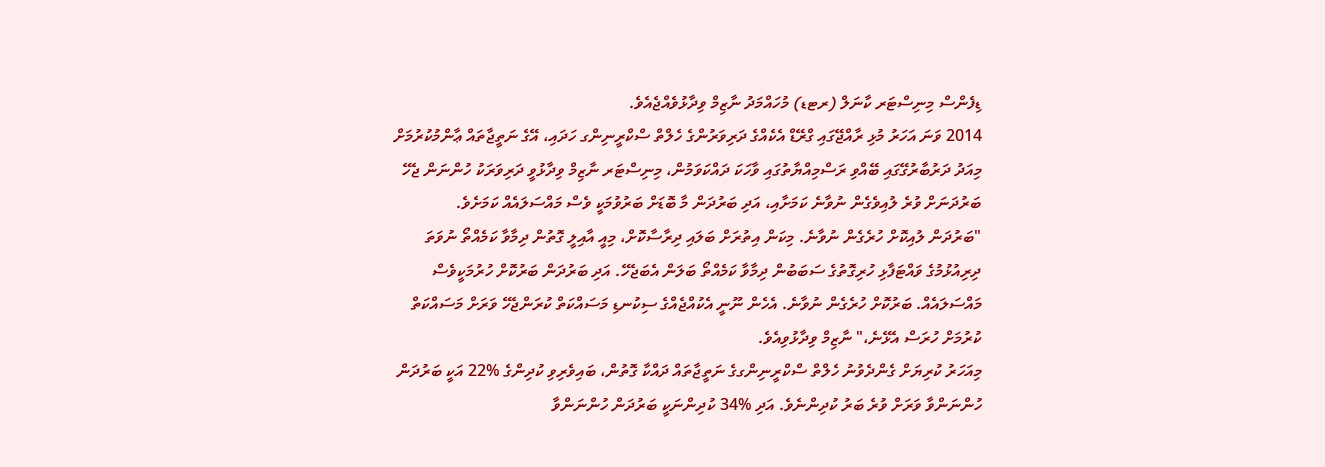ޑިފެންސް މިނިސްޓަރ ކާނަލް (ރޓޑ) މުހައްމަދު ނާޒިމް ވިދާޅުވެއްޖެއެވެ.
2014 ވަނަ އަހަރު މުޅި ރާއްޖޭގައި ގްރޭޑް އެކެއްގެ ދަރިވަރުންގެ ހެލްތް ސްކްރީނިންގ ހަދައި، އޭގެ ނަތީޖާތައް ޢާންމުކުރުމަށް މިއަދު ދަރުބާރުގޭގައި ބޭއްވި ރަސްމިއްޔާތުގައި ވާހަކަ ދައްކަވަމުން، މިނިސްޓަރ ނާޒިމް ވިދާޅުވީ ދަރިވަރަކު ހުންނަން ޖެހޭ ބަރުދަނަށް ވުރެ ލުއިވެގެން ނުވާނެ ކަމަށާއި، އަދި ބަރުދަން މާ ބޮޑަށް ބަރުވުމަކީ ވެސް މައްސަލައެއް ކަމަށެވެ.
"ބަރުދަން ލުއިކޮށް ހުރެގެން ނުވާނެ. މިކަން އިތުރަށް ބަލައި ދިރާސާކޮށް، މިއީ އާއިލީ ގޮތުން ދިމާވާ ކަމެއްތޯ ނުވަތަ ދިރިއުޅުމުގެ ވައްޓަފާޅި ހުރިގޮތުގެ ސަބަބުން ދިމާވާ ކަމެއްތޯ ބަލަން އެބަޖެހޭ. އަދި ބަރުދަން ބަރުކޮށް ހުރުމަކީވެސް މައްސަލައެއް. ބަރުކޮށް ހުރެގެން ނުވާނެ. އެހެން ނޫނީ އެކުއްޖެއްގެ ސިކުނޑި މަސައްކަތް ކުރަންޖެހޭ ވަރަށް މަސައްކަތް ކުރުމަށް ހުރަސް އެޅޭނެ،" ނާޒިމް ވިދާޅުވިއެވެ.
މިއަހަރު ކުރިޔަށް ގެންދެވުނު ހެލްތް ސްކްރީނިންގގެ ނަތީޖާތައް ދައްކާ ގޮތުން، ބައިވެރިވި ކުދިންގެ %22 އަކީ ބަރުދަން ހުންނަންވާ ވަރަށް ވުރެ ބަރު ކުދިންނެވެ. އަދި %34 ކުދިންނަކީ ބަރުދަން ހުންނަންވާ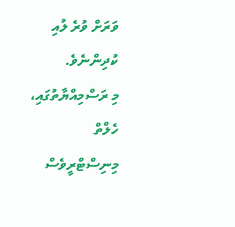ވަރަށް ވުރެ ލުއި ކުދިންނެވެ.
މި ރަސްމިއްޔާތުގައި، ހެލްތް މިނިސްޓްރީވެސް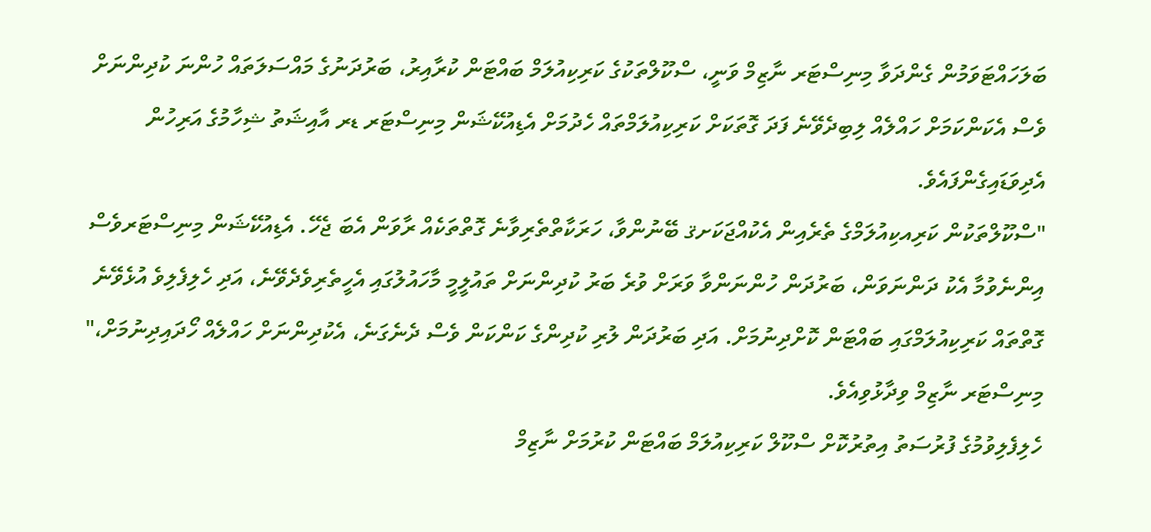ބަލަހައްޓަވަމުން ގެންދަވާ މިނިސްޓަރ ނާޒިމް ވަނީ، ސްކޫލްތަކުގެ ކަރިކިއުލަމް ބައްޓަން ކުރާއިރު، ބަރުދަނުގެ މައްސަލަތައް ހުންނަ ކުދިންނަށް ވެސް އެކަންކަމަށް ހައްލެއް ލިބިދެވޭނެ ފަދަ ގޮތަކަށް ކަރިކިއުލަމްތައް ހެދުމަށް އެޑިއުކޭޝަން މިނިސްޓަރ ޑރ އާއިޝަތު ޝިހާމުގެ އަރިހުން އެދިވަޑައިގެންފައެވެ.
"ސްކޫލްތަކުން ކަރިއކިއުލަމްގެ ތެރެއިން އެކުއްޖަކަށޤ ބޭނުންވާ، ހަރަކާތްތެރިވާނެ ގޮތްތަކެއް ރާވަން އެބަ ޖެހޭ. އެޑިއުކޭޝަން މިނިސްޓަރވެސް އިންނެވުމާ އެކު ދަންނަވަން، ބަރުދަން ހުންނަންވާ ވަރަށް ވުރެ ބަރު ކުދިންނަށް ތައުލީމީ މާހައުލުގައި އެހީތެރިވެދެވޭނެ، އަދި ހެލިފެލިވެ އުޅެވޭނެ ގޮތްތައް ކަރިކިއުލަމްގައި ބައްޓަން ކޮށްދިނުމަށް. އަދި ބަރުދަން ލުރި ކުދިންގެ ކަންކަން ވެސް ދެނެގަނެ، އެކުދިންނަށް ހައްލެއް ހޯދައިދިނުމަށް،" މިނިސްޓަރ ނާޒިމް ވިދާޅުވިއެވެ.
ހެލިފެލިވުމުގެ ފުރުސަތު އިތުރުކޮށް ސްކޫލް ކަރިކިއުލަމް ބައްޓަން ކުރުމަށް ނާޒިމް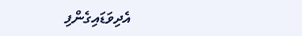އެދިވަޑައިގެންފި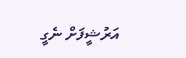އަރުޝީފަށް ނެގީ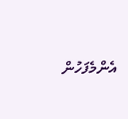އެންމެފަހުން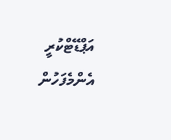އަޕްޑޭޓްކުރީ
އެންމެފަހުން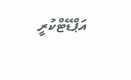އަޕްޑޭޓްކުރީ